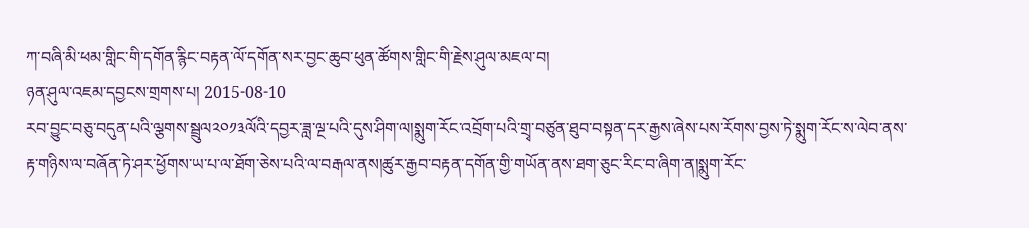ཀ་བཞི་མི་ཕམ་གླིང་གི་དགོན་རྙིང་བརྟན་ལོ་དགོན་སར་བྱང་ཆུབ་ཕུན་ཚོགས་གླིང་གི་རྗེས་ཤུལ་མཇལ་བ།
ཉན་ཤུལ་འཇམ་དབྱངས་གྲགས་པ། 2015-08-10
རབ་བྱུང་བཅུ་བདུན་པའི་ལྕགས་སྦྲུལ༢༠༡༣ལོའི་དབྱར་ཟླ་ལྔ་པའི་དུས་ཤིག་ལ།སྨུག་རོང་འབྲོག་པའི་གྲྭ་བཙུན་ཐུབ་བསྟན་དར་རྒྱས་ཞེས་པས་རོགས་བྱས་ཏེ་སྨུག་རོང་ས་ལེབ་ནས་རྟ་གཉིས་ལ་བཞོན་ཏེ་ཤར་ཕྱོགས་ཡ་པ་ལ་ཐོག་ཅེས་པའི་ལ་བརྒལ་ནས།ཚུར་རྒྱབ་བརྟན་དགོན་གྱི་གཡོན་ནས་ཐག་ཅུང་རིང་བ་ཞིག་ན།སྨུག་རོང་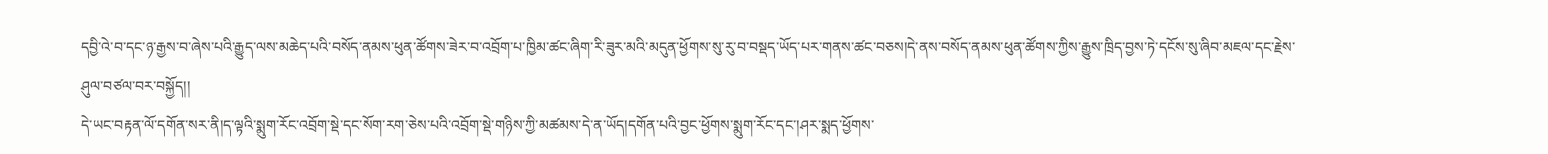དབྱི་འེ་བ་དང་ཉ་རྒྱས་བ་ཞེས་པའི་རྒྱུད་ལས་མཆེད་པའི་བསོད་ནམས་ཕུན་ཚོགས་ཟེར་བ་འབྲོག་པ་ཁྱིམ་ཚང་ཞིག་རི་ཟུར་མའི་མདུན་ཕྱོགས་སུ་རུ་བ་བསྡད་ཡོད་པར་གནས་ཚང་བཅས།དེ་ནས་བསོད་ནམས་ཕུན་ཚོགས་ཀྱིས་རྒྱུས་ཁྲིད་བྱས་ཏེ་དངོས་སུ་ཞིབ་མཇལ་དང་རྗེས་ཤུལ་བཙལ་བར་བསྐྱོད།།
དེ་ཡང་བརྟན་ལོ་དགོན་སར་ནི།ད་ལྟའི་སྨུག་རོང་འབྲོག་སྡེ་དང་སོག་རག་ཅེས་པའི་འབྲོག་སྡེ་གཉིས་ཀྱི་མཚམས་དེ་ན་ཡོད།དགོན་པའི་བྱང་ཕྱོགས་སྨུག་རོང་དང་།ཤར་སྨད་ཕྱོགས་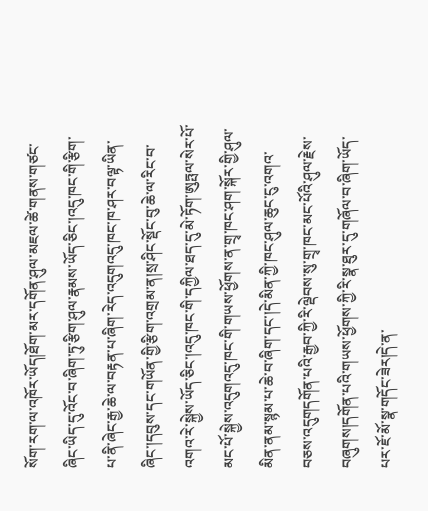སོག་རག་ལ་འཁོར་ཡོད།ཐོག་མར་དགོན་ཤུལ་མཇལ་ཚེ་གནས་གཙང་ཞིང་ཡིད་དུ་འོང་བ་ཞིག་ཏུ་རྩིག་ཤུལ་རྣམས་ཡོད་ཅིང་།འདུ་ཁང་གི་རྩིག་པ་ནི་ཞེང་རྒྱ་ཆེ་ལ་བརྟན་པ་ཞིག་རེད་འདུགའདུ་ཁང་ཁ་ཤར་བལྟ་ཡིན་ཞིང་།དབུས་དང་གཡོན་གྱི་རྩིག་འགྲམ་ན།སྲ་ཤིང་སྡོང་བུ་ཆེ་ལ་རིང་བ་འགའ་རེ་སྐྱེས་ཡོད་ཅིང་།འདུ་ཁང་གི་དཀྱིལ་ཐད་དུ་མེ་ཏོག་ཨུཏྤལ་སེར་པོ་མང་པོ་སྐྱེས་འདུགའདུ་ཁང་གི་གཡས་ཕྱོགས་ན་གྲྭ་ཁང་ཤག་སྐོར་གྱི་ཤུལ་མིན་ནམ་སྙམ་པ་ཆེ་བ་ཞིག་དང་།དེ་མིན་ཀྱི་ཁང་ཤུལ་ཆུང་ངུ་འགའ་བཅས་འདུགདགོན་པའི་རྒྱབ་ཀྱི་རི་ལྡེབས་སུ་གྲྭ་ཁང་མང་པོའི་ཤུལ་རྗེས་བཞུགས།དགོན་པའི་གཡས་ཕྱོགས་ཀྱི་རི་སྣ་ཐུར་དུ་གཞོལ་བ་ཞིག་ཡོད་པར་ཇོ་མོ་སྣ་གདོང་ཟེར།དེ་ན་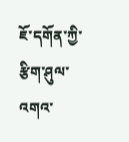ཇོ་དགོན་ཀྱི་རྩིག་ཤུལ་འགའ་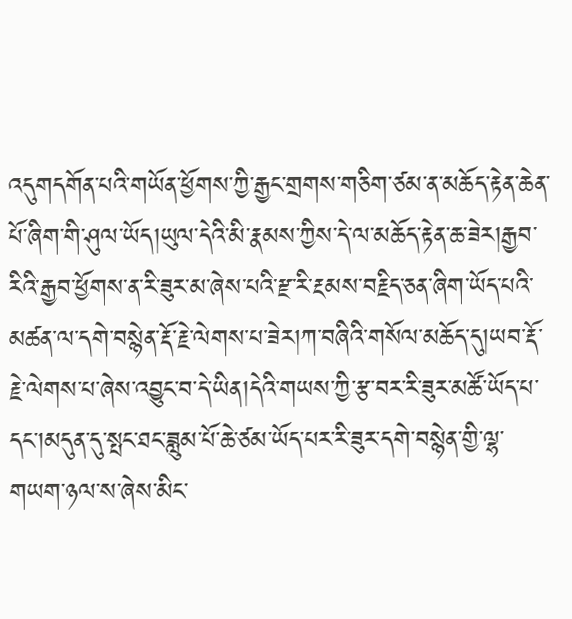འདུགདགོན་པའི་གཡོན་ཕྱོགས་ཀྱི་རྒྱང་གྲགས་གཅིག་ཙམ་ན་མཆོད་རྟེན་ཆེན་པོ་ཞིག་གི་ཤུལ་ཡོད།ཡུལ་དེའི་མི་རྣམས་ཀྱིས་དེ་ལ་མཆོད་རྟེན་ཆ་ཟེར།རྒྱབ་རིའི་རྒྱབ་ཕྱོགས་ན་རི་ཟུར་མ་ཞེས་པའི་རྫ་རི་རྔམས་བརྗིད་ཅན་ཞིག་ཡོད་པའི་མཚན་ལ་དགེ་བསྙེན་རྡོ་རྗེ་ལེགས་པ་ཟེར།ཀ་བཞིའི་གསོལ་མཆོད་དུ།ཡབ་རྡོ་རྗེ་ལེགས་པ་ཞེས་འབྱུང་བ་དེ་ཡིན།དེའི་གཡས་ཀྱི་རྩ་བར་རི་ཟུར་མཚོ་ཡོད་པ་དང་།མདུན་དུ་སྤང་ཐང་ཟླུམ་པོ་ཆེ་ཙམ་ཡོད་པར་རི་ཟུར་དགེ་བསྙེན་གྱི་ལྷ་གཡག་ཉལ་ས་ཞེས་མིང་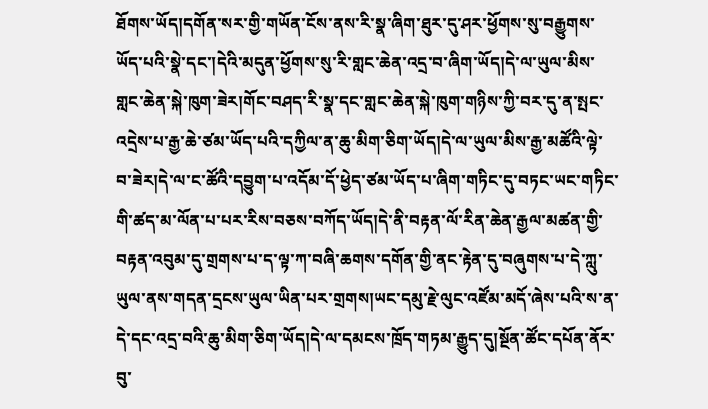ཐོགས་ཡོད།དགོན་སར་གྱི་གཡོན་ངོས་ནས་རི་སྣ་ཞིག་ཐུར་དུ་ཤར་ཕྱོགས་སུ་བརྒྱུགས་ཡོད་པའི་སྣེ་དང་།དེའི་མདུན་ཕྱོགས་སུ་རི་གླང་ཆེན་འདྲ་བ་ཞིག་ཡོད།དེ་ལ་ཡུལ་མིས་གླང་ཆེན་སྐེ་ཁུག་ཟེར།གོང་བཤད་རི་སྣ་དང་གླང་ཆེན་སྐེ་ཁུག་གཉིས་ཀྱི་བར་དུ་ན་སྤང་འདྲེས་པ་རྒྱ་ཆེ་ཙམ་ཡོད་པའི་དཀྱིལ་ན་ཆུ་མིག་ཅིག་ཡོད།དེ་ལ་ཡུལ་མིས་རྒྱ་མཚོའི་ལྟེ་བ་ཟེར།དེ་ལ་ང་ཚོའི་དབྱུག་པ་འདོམ་དོ་ཕྱེད་ཙམ་ཡོད་པ་ཞིག་གཏིང་དུ་བཏང་ཡང་གཏིང་གི་ཚད་མ་ལོན་པ་པར་རིས་བཅས་བཀོད་ཡོད།དེ་ནི་བརྟན་ལོ་རིན་ཆེན་རྒྱལ་མཚན་གྱི་བརྟན་འབུམ་དུ་གྲགས་པ་ད་ལྟ་ཀ་བཞི་ཆགས་དགོན་གྱི་ནང་རྟེན་དུ་བཞུགས་པ་དེ་ཀླུ་ཡུལ་ནས་གདན་དྲངས་ཡུལ་ཡིན་པར་གྲགས།ཡང་དམུ་རྗེ་ལུང་འཛོམ་མདོ་ཞེས་པའི་ས་ན་དེ་དང་འདྲ་བའི་ཆུ་མིག་ཅིག་ཡོད།དེ་ལ་དམངས་ཁྲོད་གཏམ་རྒྱུད་དུ།སྔོན་ཚོང་དཔོན་ནོར་བུ་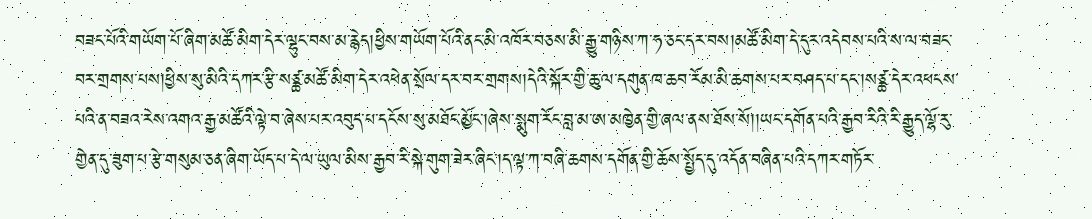བཟང་པོའི་གཡོག་པོ་ཞིག་མཚོ་མིག་དེར་ལྷུང་བས་མ་རྙེད།ཕྱིས་གཡོག་པོའི་ནང་མི་འཁོར་བཅས་མི་རྒྱུ་གཉིས་ཀ་ཧ་ཅང་དར་བས།མཚོ་མིག་དེ་དུར་འདེབས་པའི་ས་ལ་བཟང་བར་གྲགས་པས།ཕྱིས་སུ་མིའི་དཀར་རྩི་སཙྪ་མཚོ་མིག་དེར་འཕེན་སྲོལ་དར་བར་གྲགས།དེའི་སྐོར་གྱི་ཆུ་ལ་དགུན་ཁ་ཆབ་རོམ་མི་ཆགས་པར་བཤད་པ་དང་།སཙྪ་དེར་འཕངས་པའི་ན་བཟའ་རེས་འགའ་རྒྱ་མཚོའི་ལྟེ་བ་ཞེས་པར་འབུད་པ་དངོས་སུ་མཐོང་མྱོང་།ཞེས་སྨུག་རོང་བླ་མ་ཨ་མཁྱེན་གྱི་ཞལ་ནས་ཐོས་སོ།།ཡང་དགོན་པའི་རྒྱབ་རིའི་རི་རྒྱུད་ལྷོ་རུ་གྱེན་དུ་ཟུག་པ་རྩེ་གསུམ་ཅན་ཞིག་ཡོད་པ་དེ་ལ་ཡུལ་མིས་རྒྱབ་རི་སྐེ་གུག་ཟེར་ཞིང་།ད་ལྟ་ཀ་བཞི་ཆགས་དགོན་གྱི་ཆོས་སྤྱོད་དུ་འདོན་བཞིན་པའི་དཀར་གཏོར་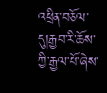འཕྲིན་བཅོལ་དུ།རྒྱབ་རི་ཆོས་ཀྱི་རྒྱལ་པོ་ཞེས་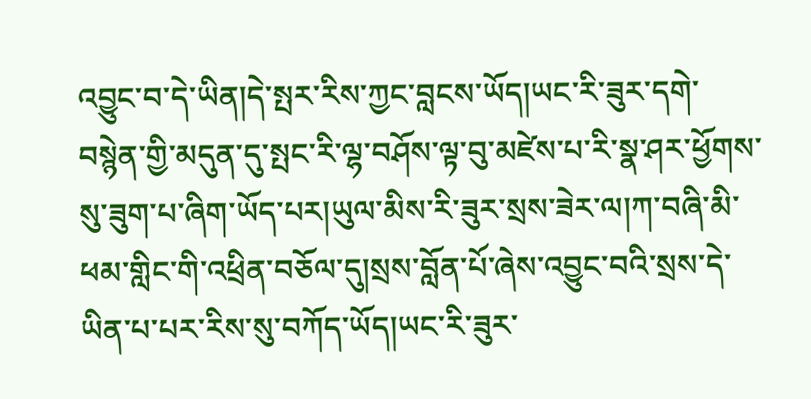འབྱུང་བ་དེ་ཡིན།དེ་སྤར་རིས་ཀྱང་བླངས་ཡོད།ཡང་རི་ཟུར་དགེ་བསྙེན་གྱི་མདུན་དུ་སྤང་རི་ལྷ་བཤོས་ལྟ་བུ་མཛེས་པ་རི་སྣ་ཤར་ཕྱོགས་སུ་ཟུག་པ་ཞིག་ཡོད་པར།ཡུལ་མིས་རི་ཟུར་སྲས་ཟེར་ལ།ཀ་བཞི་མི་ཕམ་གླིང་གི་འཕྲིན་བཅོལ་དུ།སྲས་བློན་པོ་ཞེས་འབྱུང་བའི་སྲས་དེ་ཡིན་པ་པར་རིས་སུ་བཀོད་ཡོད།ཡང་རི་ཟུར་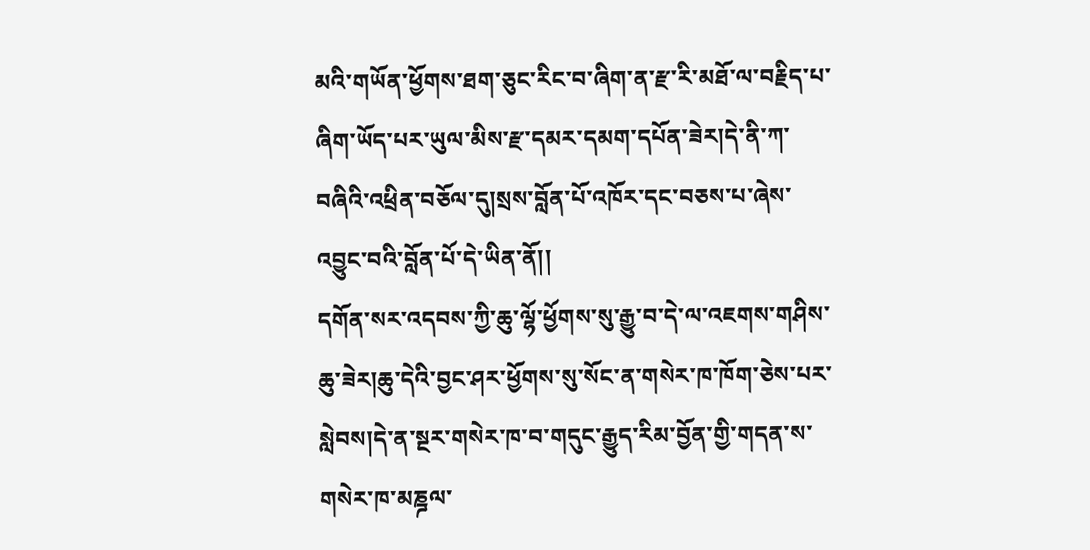མའི་གཡོན་ཕྱོགས་ཐག་ཅུང་རིང་བ་ཞིག་ན་རྫ་རི་མཐོ་ལ་བརྗིད་པ་ཞིག་ཡོད་པར་ཡུལ་མིས་རྫ་དམར་དམག་དཔོན་ཟེར།དེ་ནི་ཀ་བཞིའི་འཕྲིན་བཅོལ་དུ།སྲས་བློན་པོ་འཁོར་དང་བཅས་པ་ཞེས་འབྱུང་བའི་བློན་པོ་དེ་ཡིན་ནོ།།
དགོན་སར་འདབས་ཀྱི་ཆུ་ལྷོ་ཕྱོགས་སུ་རྒྱུ་བ་དེ་ལ་འཇགས་གཤིས་ཆུ་ཟེར།ཆུ་དེའི་བྱང་ཤར་ཕྱོགས་སུ་སོང་ན་གསེར་ཁ་ཁོག་ཅེས་པར་སླེབས།དེ་ན་སྔར་གསེར་ཁ་བ་གདུང་རྒྱུད་རིམ་བྱོན་གྱི་གདན་ས་གསེར་ཁ་མཎྜལ་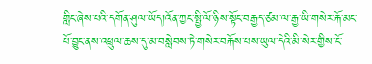གླིང་ཞེས་པའི་དགོན་ཤུལ་ཡོད།འོན་ཀྱང་སྤྱི་ལོ་ཉིས་སྟོང་བརྒྱད་ཙམ་ལ་རྒྱ་ཡི་གསེར་རྐོ་མང་པོ་བྱུང་ནས་འཕྲུལ་ཆས་དུ་མ་བསླེབས་ཏེ་གསེར་བརྐོས་པས་ཡུལ་དེའི་མི་སེར་གྱིས་ངོ་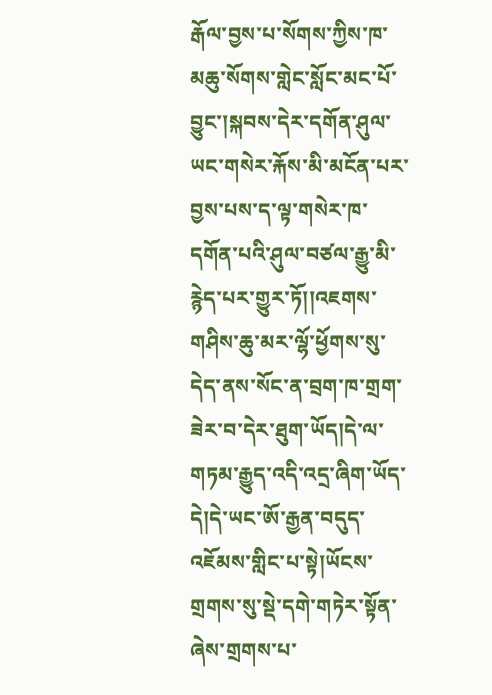རྒོལ་བྱས་པ་སོགས་ཀྱིས་ཁ་མཆུ་སོགས་གླེང་སློང་མང་པོ་བྱུང་།སྐབས་དེར་དགོན་ཤུལ་ཡང་གསེར་རྐོས་མི་མངོན་པར་བྱས་པས་ད་ལྟ་གསེར་ཁ་དགོན་པའི་ཤུལ་བཙལ་རྒྱུ་མི་རྙེད་པར་གྱུར་ཏོ།།འཇགས་གཤིས་ཆུ་མར་ལྷོ་ཕྱོགས་སུ་དེད་ནས་སོང་ན་བྲག་ཁ་གྲག་ཟེར་བ་དེར་ཐུག་ཡོད།དེ་ལ་གཏམ་རྒྱུད་འདི་འདྲ་ཞིག་ཡོད་དེ།དེ་ཡང་ཨོ་རྒྱན་བདུད་འཇོམས་གླིང་པ་སྟེ།ཡོངས་གྲགས་སུ་སྡེ་དགེ་གཏེར་སྟོན་ཞེས་གྲགས་པ་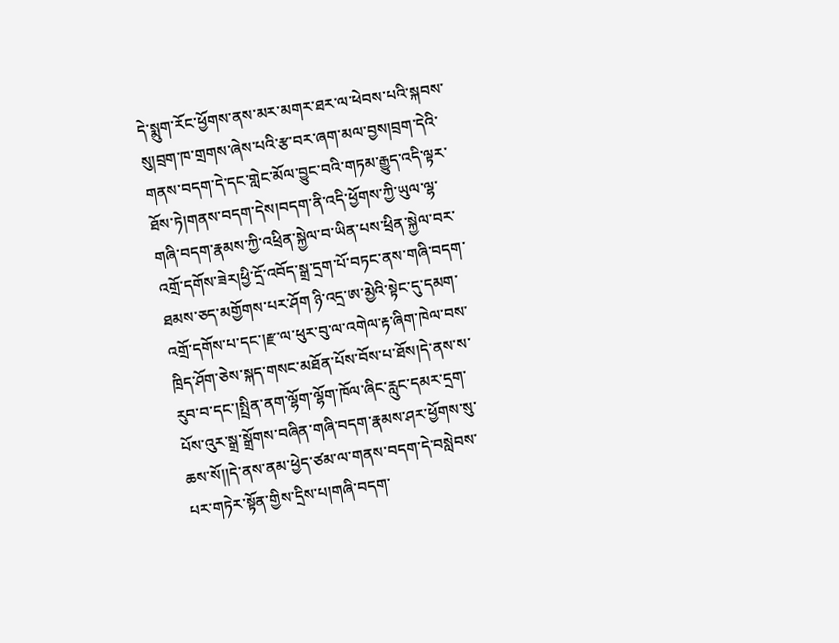དེ་སྨུག་རོང་ཕྱོགས་ནས་མར་མགར་ཐར་ལ་ཕེབས་པའི་སྐབས་སུ།བྲག་ཁ་གྲགས་ཞེས་པའི་རྩ་བར་ཞག་མལ་བྱས།བྲག་དེའི་གནས་བདག་དེ་དང་གླེང་མོལ་བྱུང་བའི་གཏམ་རྒྱུད་འདི་ལྟར་ཐོས་ཏེ།གནས་བདག་དེས།བདག་ནི་འདི་ཕྱོགས་ཀྱི་ཡུལ་ལྷ་གཞི་བདག་རྣམས་ཀྱི་འཕྲིན་སྐྱེལ་བ་ཡིན་པས་ཕྲིན་སྐྱེལ་བར་འགྲོ་དགོས་ཟེར།ཕྱི་དྲོ་འབོད་སྒྲ་དྲག་པོ་བཏང་ནས་གཞི་བདག་ཐམས་ཅད་མགྱོགས་པར་ཤོག ཉི་འདྲ་ཨ་མྱེའི་སྟེང་དུ་དམག་འགྲོ་དགོས་པ་དང་།རྫ་ལ་ཕུར་བུ་ལ་འགེལ་རྟ་ཞིག་ཁེལ་བས་ཁྲིད་ཤོག་ཅེས་སྐད་གསང་མཐོན་པོས་བོས་པ་ཐོས།དེ་ནས་ས་རུབ་བ་དང་།སྤྲིན་ནག་ལྷོག་ལྷོག་ཁོལ་ཞིང་རླུང་དམར་དྲག་པོས་འུར་སྒྲ་སྒྲོགས་བཞིན་གཞི་བདག་རྣམས་ཤར་ཕྱོགས་སུ་ཆས་སོ།།དེ་ནས་ནམ་ཕྱེད་ཙམ་ལ་གནས་བདག་དེ་བསླེབས་པར་གཏེར་སྟོན་གྱིས་དྲིས་པ།གཞི་བདག་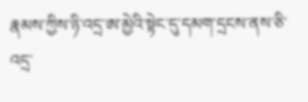རྣམས་ཀྱིས་ཉི་འདྲ་ཨ་མྱེའི་སྟེང་དུ་དམག་དྲངས་ནས་ཅི་འདྲ་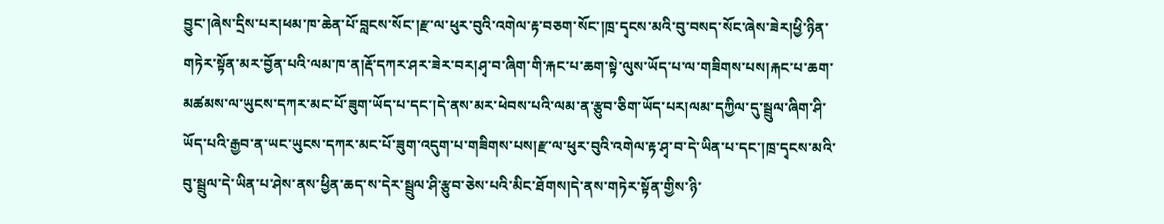བྱུང་།ཞེས་དྲིས་པར།ཕམ་ཁ་ཆེན་པོ་བླངས་སོང་།རྫ་ལ་ཕུར་བུའི་འགེལ་རྟ་བཅག་སོང་།ཁྲ་དྭངས་མའི་བུ་བསད་སོང་ཞེས་ཟེར།ཕྱི་ཉིན་གཏེར་སྟོན་མར་བྱོན་པའི་ལམ་ཁ་ན།རྡོ་དཀར་ཤར་ཟེར་བར།ཤྭ་བ་ཞིག་གི་རྐང་པ་ཆག་སྟེ་ལུས་ཡོད་པ་ལ་གཟིགས་པས།རྐང་པ་ཆག་མཚམས་ལ་ཡུངས་དཀར་མང་པོ་ཟུག་ཡོད་པ་དང་།དེ་ནས་མར་ཕེབས་པའི་ལམ་ན་རྩུབ་ཅིག་ཡོད་པར།ལམ་དཀྱིལ་དུ་སྦྲུལ་ཞིག་ཤི་ཡོད་པའི་རྒྱབ་ན་ཡང་ཡུངས་དཀར་མང་པོ་ཟུག་འདུག་པ་གཟིགས་པས།རྫ་ལ་ཕུར་བུའི་འགེལ་རྟ་ཤྭ་བ་དེ་ཡིན་པ་དང་།ཁྲ་དྭངས་མའི་བུ་སྦྲུལ་དེ་ཡིན་པ་ཤེས་ནས་ཕྱིན་ཆད་ས་དེར་སྦྲུལ་ཤི་རྩུབ་ཅེས་པའི་མིང་ཐོགས།དེ་ནས་གཏེར་སྟོན་གྱིས་ཉི་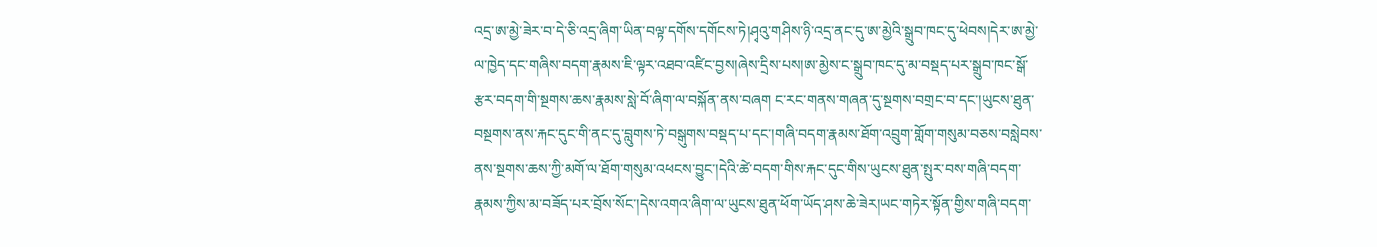འདྲ་ཨ་མྱེ་ཟེར་བ་དེ་ཅི་འདྲ་ཞིག་ཡིན་བལྟ་དགོས་དགོངས་ཏེ།ཤྭའུ་གཤིས་ཉི་འདྲ་ནང་དུ་ཨ་མྱེའི་སྒྲུབ་ཁང་དུ་ཕེབས།དེར་ཨ་མྱེ་ལ་ཁྱེད་དང་གཞིས་བདག་རྣམས་ཇི་ལྟར་འཐབ་འཛིང་བྱས།ཞེས་དྲིས་པས།ཨ་མྱེས་ང་སྒྲུབ་ཁང་དུ་མ་བསྡད་པར་སྒྲུབ་ཁང་སྒོ་རྩར་བདག་གི་སྔགས་ཆས་རྣམས་སླེ་བོ་ཞིག་ལ་བསྐོན་ནས་བཞག ང་རང་གནས་གཞན་དུ་སྔགས་བགྲང་བ་དང་།ཡུངས་ཐུན་བསྔགས་ནས་རྐང་དུང་གི་ནང་དུ་བླུགས་ཏེ་བསྒུགས་བསྡད་པ་དང་།གཞི་བདག་རྣམས་ཐོག་འབྲུག་གློག་གསུམ་བཅས་བསླེབས་ནས་སྔགས་ཆས་ཀྱི་མགོ་ལ་ཐོག་གསུམ་འཕངས་བྱུང་།དེའི་ཚེ་བདག་གིས་རྐང་དུང་གིས་ཡུངས་ཐུན་སྤུར་བས་གཞི་བདག་རྣམས་ཀྱིས་མ་བཟོད་པར་བྲོས་སོང་།དེས་འགའ་ཞིག་ལ་ཡུངས་ཐུན་ཕོག་ཡོད་ཤས་ཆེ་ཟེར།ཡང་གཏེར་སྟོན་གྱིས་གཞི་བདག་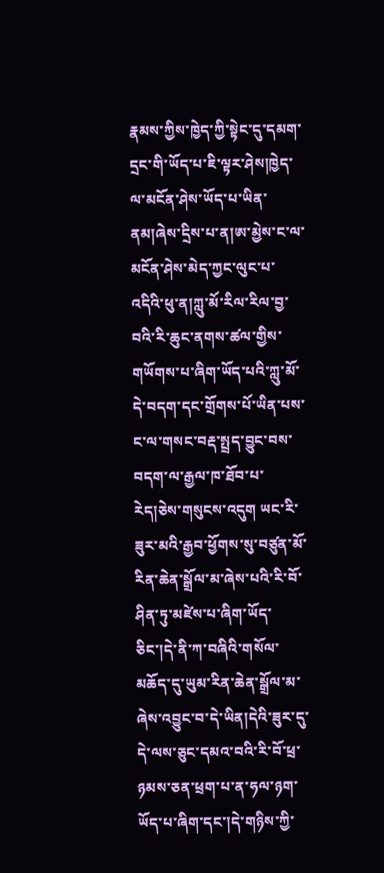རྣམས་ཀྱིས་ཁྱེད་ཀྱི་སྟེང་དུ་དམག་དྲང་གི་ཡོད་པ་ཇི་ལྟར་ཤེས།ཁྱེད་ལ་མངོན་ཤེས་ཡོད་པ་ཡིན་ནམ།ཞེས་དྲིས་པ་ན།ཨ་མྱེས་ང་ལ་མངོན་ཤེས་མེད་ཀྱང་ལུང་པ་འདིའི་ཕུ་ན།ཀླུ་མོ་རིལ་རིལ་བྱ་བའི་རི་ཆུང་ནགས་ཚལ་གྱིས་གཡོགས་པ་ཞིག་ཡོད་པའི་ཀླུ་མོ་དེ་བདག་དང་གྲོགས་པོ་ཡིན་པས་ང་ལ་གསང་བརྡ་སྤྲད་བྱུང་བས་བདག་ལ་རྒྱལ་ཁ་ཐོབ་པ་རེད།ཅེས་གསུངས་འདུག ཡང་རི་ཟུར་མའི་རྒྱབ་ཕྱོགས་སུ་བཙུན་མོ་རིན་ཆེན་སྒྲོལ་མ་ཞེས་པའི་རི་བོ་ཤིན་ཏུ་མཛེས་པ་ཞིག་ཡོད་ཅིང་།དེ་ནི་ཀ་བཞིའི་གསོལ་མཆོད་དུ་ཡུམ་རིན་ཆེན་སྒྲོལ་མ་ཞེས་འབྱུང་བ་དེ་ཡིན།དེའི་ཟུར་དུ་དེ་ལས་ཅུང་དམའ་བའི་རི་བོ་ཕྲ་ཉམས་ཅན་ཕྲག་པ་ན་ཧལ་ཉག་ཡོད་པ་ཞིག་དང་།དེ་གཉིས་ཀྱི་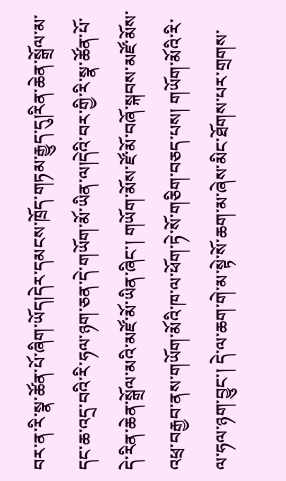བར་ན་རི་སྣ་ཚོན་པོ་ཞིག་ཡོད།དེར་དམངས་ཁྲོད་གཏམ་རྒྱུད་དུ།རིན་ཆེན་སྒྲོལ་མ་དང་ཆ་འདྲ་བའི་རི་ཧལ་ཉག་ཅན་དེ་གཡོག་མོ་ཡིན་ལ།དེའི་བར་གྱི་རི་སྣ་ཚོན་པོ་དེ་རིན་ཆེན་སྒྲོལ་མའི་མཛོ་མོ་ཡིན་ཞིང་། གཡོག་མོས་ཛོ་མོ་བཞོ་སྐབས་མཛོ་མོས་འཕྲ་བརྒྱབ་ནས་གཡོག་མོའི་ཁ་ལ་ཕོག་ཏེ་སོ་གཅིག་བཅད་པས། གཡོག་མོའི་རི་ལ་ཧལ་ཉག་བྱུང་། དེ་ལ་ཆག་གེ་མ་སྟེ་སོ་ཆག་མ་ཞེས་མིང་ཐོགས་པར་གྲགས་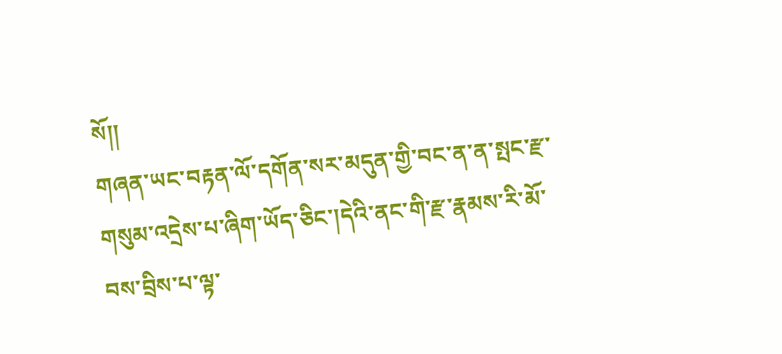སོ།།
གཞན་ཡང་བརྟན་ལོ་དགོན་སར་མདུན་གྱི་བང་ན་ན་སྤང་རྫ་གསུམ་འདྲེས་པ་ཞིག་ཡོད་ཅིང་།དེའི་ནང་གི་རྫ་རྣམས་རི་མོ་བས་བྲིས་པ་ལྟ་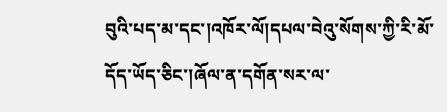བུའི་པད་མ་དང་།འཁོར་ལོ།དཔལ་བེའུ་སོགས་ཀྱི་རི་མོ་དོད་ཡོད་ཅིང་།ཞོལ་ན་དགོན་སར་ལ་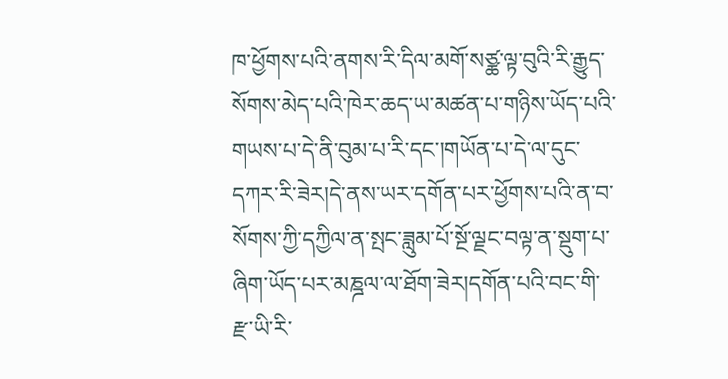ཁ་ཕྱོགས་པའི་ནགས་རི་དིལ་མགོ་སཙྪ་ལྟ་བུའི་རི་རྒྱུད་སོགས་མེད་པའི་ཁེར་ཆད་ཡ་མཚན་པ་གཉིས་ཡོད་པའི་གཡས་པ་དེ་ནི་བུམ་པ་རི་དང་།གཡོན་པ་དེ་ལ་དུང་དཀར་རི་ཟེར།དེ་ནས་ཡར་དགོན་པར་ཕྱོགས་པའི་ན་བ་སོགས་ཀྱི་དཀྱིལ་ན་སྤང་ཟླུམ་པོ་སྔོ་ལྗང་བལྟ་ན་སྡུག་པ་ཞིག་ཡོད་པར་མཎྜལ་ལ་ཐོག་ཟེར།དགོན་པའི་བང་གི་རྫ་ཡི་རི་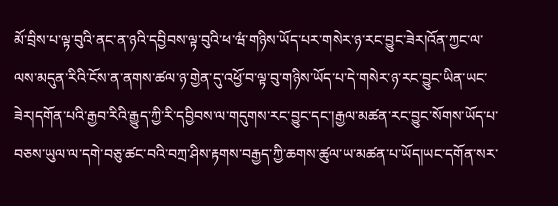མོ་བྲིས་པ་ལྟ་བུའི་ནང་ན་ཉའི་དབྱིབས་ལྟ་བུའི་ཕ་ཝཾ་གཉིས་ཡོད་པར་གསེར་ཉ་རང་བྱུང་ཟེར།འོན་ཀྱང་ལ་ལས་མདུན་རིའི་ངོས་ན་ནགས་ཚལ་ཉ་གྱེན་དུ་འཕྱོ་བ་ལྟ་བུ་གཉིས་ཡོད་པ་དེ་གསེར་ཉ་རང་བྱུང་ཡིན་ཡང་ཟེར།དགོན་པའི་རྒྱབ་རིའི་རྒྱུད་ཀྱི་རི་དབྱིབས་ལ་གདུགས་རང་བྱུང་དང་།རྒྱལ་མཚན་རང་བྱུང་སོགས་ཡོད་པ་བཅས་ཡུལ་ལ་དགེ་བཅུ་ཚང་བའི་བཀྲ་ཤིས་རྟགས་བརྒྱད་ཀྱི་ཆགས་ཚུལ་ཡ་མཚན་པ་ཡོད།ཡང་དགོན་སར་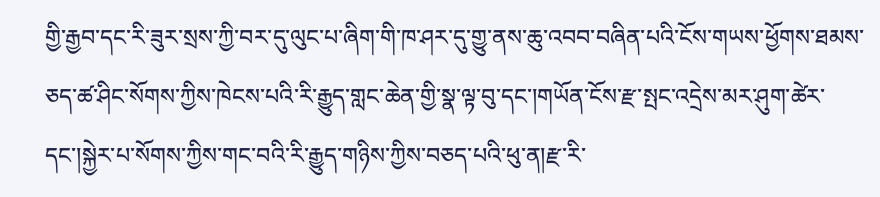གྱི་རྒྱབ་དང་རི་ཟུར་སྲས་ཀྱི་བར་དུ་ལུང་པ་ཞིག་གི་ཁ་ཤར་དུ་གྱུ་ནས་ཆུ་འབབ་བཞིན་པའི་ངོས་གཡས་ཕྱོགས་ཐམས་ཅད་ཚ་ཤིང་སོགས་ཀྱིས་ཁེངས་པའི་རི་རྒྱུད་གླང་ཆེན་གྱི་སྣ་ལྟ་བུ་དང་།གཡོན་ངོས་རྫ་སྤང་འདྲེས་མར་ཤུག་ཚེར་དང་།སྐྱེར་པ་སོགས་ཀྱིས་གང་བའི་རི་རྒྱུད་གཉིས་ཀྱིས་བཅད་པའི་ཕུ་ན།རྫ་རི་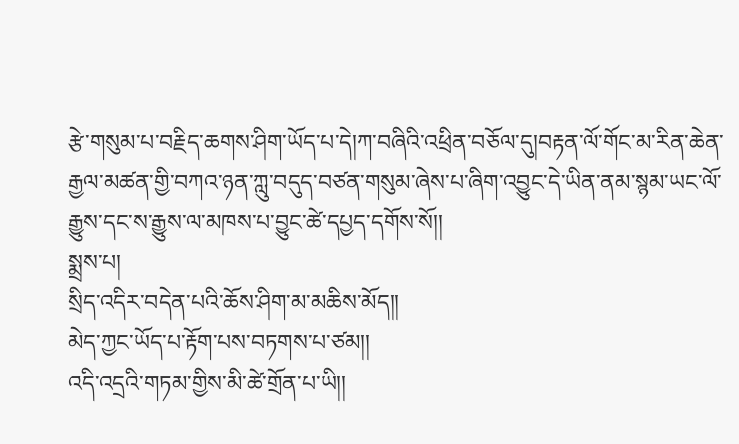རྩེ་གསུམ་པ་བརྗིད་ཆགས་ཤིག་ཡོད་པ་དེ།ཀ་བཞིའི་འཕྲིན་བཅོལ་དུ།བརྟན་ལོ་གོང་མ་རིན་ཆེན་རྒྱལ་མཚན་གྱི་བཀའ་ཉན་ཀླུ་བདུད་བཙན་གསུམ་ཞེས་པ་ཞིག་འབྱུང་དེ་ཡིན་ནམ་སྙམ་ཡང་ལོ་རྒྱུས་དང་ས་རྒྱུས་ལ་མཁས་པ་བྱུང་ཚེ་དཔྱད་དགོས་སོ།།
སྨྲས་པ།
སྲིད་འདིར་བདེན་པའི་ཆོས་ཤིག་མ་མཆིས་མོད།།
མེད་ཀྱང་ཡོད་པ་རྟོག་པས་བཏགས་པ་ཙམ།།
འདི་འདྲའི་གཏམ་གྱིས་མི་ཚེ་གྲོན་པ་ཡི།།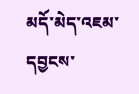མདོ་མེད་འཇམ་དབྱངས་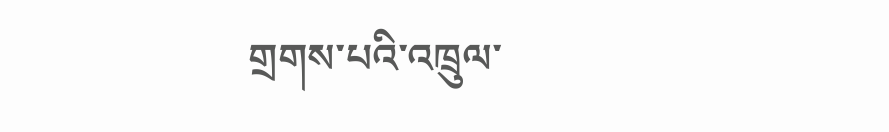གྲགས་པའི་འཁྲུལ་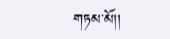གཏམ་མོ།།